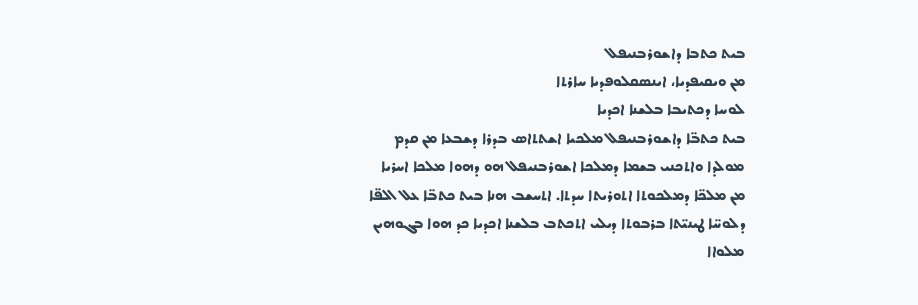ܒܝܬ ܟܬܒܐ ܕܐܫܘܪܒܢܝܦܠ
ܡܢ ܘܝܩܝܦܕܝܐ، ܐܝܢܣܩܠܘܦܕܝܐ ܚܐܪܬܐ
ܠܘܚܐ ܕܟܬܝܒܐ ܒܠܫܢܐ ܐܟܕܝܐ
ܒܝܬ ܟܬܒ̈ܐ ܕܐܫܘܪܒܢܝܦܠ ܡܠܟܝܐ ܐܫܬܬܐܣ ܒܕܪܐ ܕܫܒܥܐ ܡܢ ܩܕܡ ܡܘܠܕܐ ܘܐܬܟܢܝ ܒܫܡܐ ܕܡܠܟܐ ܐܫܘܪܒܢܝܦܠ ܗܘ ܕܗܘܐ ܡܠܟܐ ܐܚܪܝܐ ܡܢ ܡܠܟ̈ܐ ܕܡܠܟܘܬܐ ܐܬܘܪܝܬܐ ܚܕܬܐ. ܐܬܚܫܒ ܗܢܐ ܒܝܬ ܟܬܒ̈ܐ ܥܠ ܐܠܦ̈ܐ ܕܠܘܚ̈ܐ ܛܝܢܝ̈ܬܐ ܒܪܒܘܬܐ ܕܝܠܝ ܐܬܟܬܒ ܒܠܫܢܐ ܐܟܕܝܐ ܟܕ ܗܘܐ ܒܓܘܗܝܢ ܡܠܘܐܐ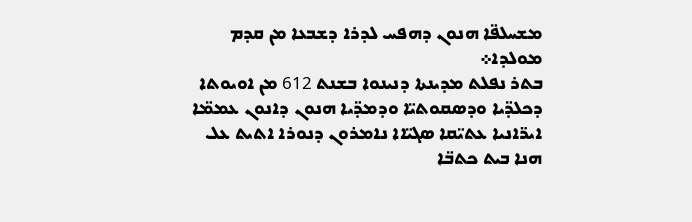ܡܫܚܠܦ̈ܐ ܗܢܘܢ ܕܗܦܚ ܠܕܪܐ ܕܫܒܥܐ ܡܢ ܩܕܡ ܡܘܠܕܐ܀
ܒܬܪ ܢܦܠܬ ܡܕܝܢܬܐ ܕܢܝܢܘܐ ܒܫܢܬ 612 ܡܢ ܐܘܝܘܬܐ ܕܟܠܕ̈ܝܐ ܘܕܣܩܘܬܝ̈ܐ ܘܕܡܕ̈ܝܐ ܗܢܘܢ ܕܐܢܘܢ ܥܡܡ̈ܐ ܐܝܪ̈ܐܢܝܐ ܥܬܝ̈ܩܐ ܣܓܝ̈ܐܐ ܢܐܡܪܘܢ ܕܢܘܪܐ ܐܬܝܬ ܥܠ ܗܢܐ ܒܝܬ ܟܬܒ̈ܐ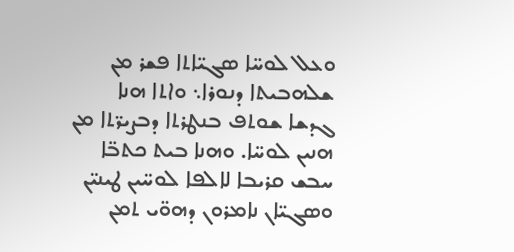ܘܥܠ ܠܘܚ̈ܐ ܣܓܝ̈ܐܬܐ ܦܫܪ ܡܢ ܫܠܗܒܝܬܐ ܕܢܘܪܐ܆ ܘܐܬܐ ܗܢܐ ܓܕܫܐ ܫܘܬܦ ܒܢܛܪܬܐ ܕܒܨܝܪ̈ܬܐ ܡܢ ܗܢܝܢ ܠܘܚ̈ܐ. ܘܗܢܐ ܒܝܬ ܟܬܒ̈ܐ ܚܒܫ ܩܪܝܒܐ ܠܐܠܦܐ ܠܘܚ̈ܝܢ ܛܝܢܝ̈ܢ ܘܣܓܝ̈ܐܢ ܢܐܡܪܘܢ ܕܗܘ̈ܝ ܬܡܢ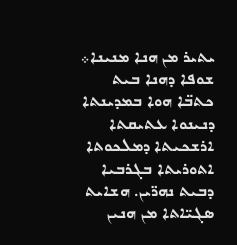ܝܬܝܪ ܡܢ ܗܢܐ ܡܢܝܢܐ܀
ܫܘܦܐ ܕܗܢܐ ܒܝܬ ܟܬܒ̈ܐ ܗܘܐ ܒܡܕܝܢܬܐ ܕܢܝܢܘܐ ܥܬܝܩܬܐ ܐܪܫܟܝܬܐ ܕܡܠܟܘܬܐ ܐܬܘܪܝܬܐ ܒܓܪܒܝܐ ܕܒܝܬ ܢܗܪ̈ܝܢ. ܗܫܐܝܬ ܣܓܝ̈ܐܬܐ ܡܢ ܗܢܝܢ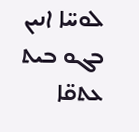ܠܘܚ̈ܐ ܐܢܝܢ ܒܓܘ ܒܝܬ ܥܬܩ̈ܐ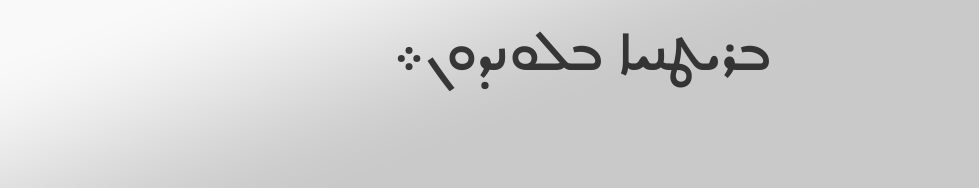ܒܪܝܛܢܝܐ ܒܠܘܢܕܘܢ܀